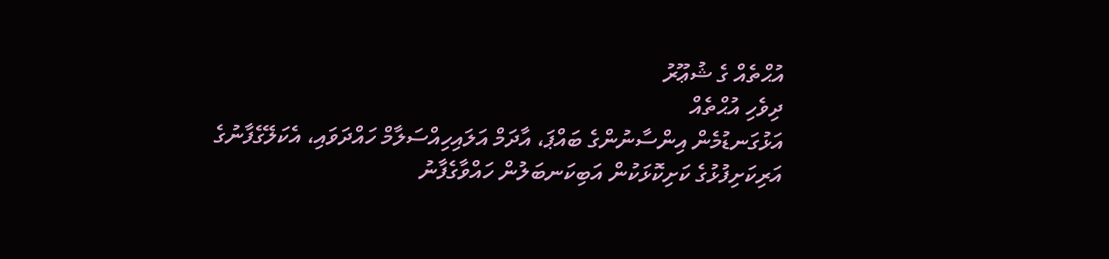އުޙްތެއް ގެ ޝުޢޫރު
ދިވެހި އުޙްތެއް
އަޅުގަނޑުމެން އިންސާނުންގެ ބައްޕަ، އާދަމް އަލައިހިއްސަލާމް ހައްދަވައި، އެކަލޭގެފާނުގެ އަރިކަށިފުޅުގެ ކަށިކޮޅަކުން އަބިކަނބަލުން ހައްވާގެފާނު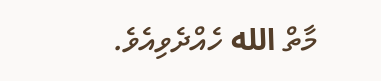މާތް الله ހެއްދެވިއެވެ.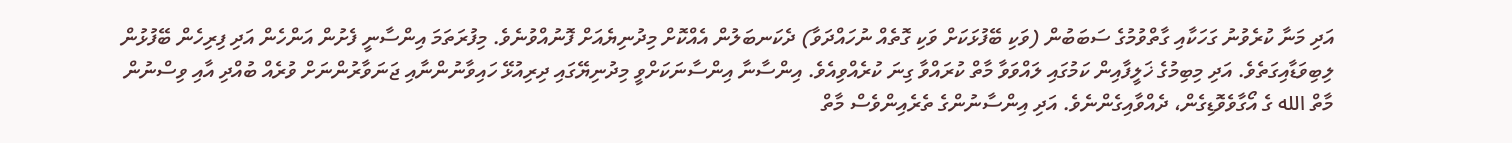އަދި މަނާ ކުރެވުނު ގަހަކާއި ގާތްވުމުގެ ސަބަބުން (ވަކި ބޭފުޅަކަށް ވަކި ގޮތެއް ނުހައްދަވާ) ދެކަނބަލުން އެއްކޮށް މިދުނިޔެއަށް ފޮނުއްވުނެވެ. މިފުރަތަމަ އިންސާނީ ފެށުން އަންހެން އަދި ފިރިހެން ބޭފުޅުން ލިބިވަޑާއިގަތެވެ. އަދި މިބިމުގެ ޚަލީފާއިން ކަމުގައި ލައްވަވާ މާތް ކުރައްވާ ގިނަ ކުރެއްވިއެވެ. އިންސާނާ އިންސާނަކަށްވީ މިދުނިޔޭގައި ދިރިއުޅޭ ހައިވާނުންނާއި ޖަނަވާރުންނަށް ވުރެއް ބުއްދި އާއި ވިސްނުން މާތް الله ގެ އޯގާވެވޮޑިގެން، ދެއްވާއިގެންނެވެ. އަދި އިންސާނުންގެ ތެރެއިންވެސް މާތް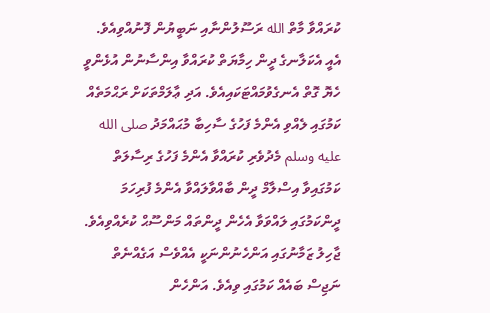ކުރައްވާ މާތް الله ރަސޫލުންނާއި ނަބީޔުން ފޮނުއްވިއެވެ. އެއީ އެކަލާނގެ ދީން ހިމާޔަތް ކުރައްވާ އިންސާނުން އުޅެންވީ ހެޔޮ ގޮތް އެނގެވުމައްޓަކައިއެވެ. އަދި ޢާލަމްތަކަށް ރަޙްމަތެއް ކަމުގައި ލެއްވި އެންމެ ފަހުގެ ސާހިބާ މުޙައްމަދު صلى الله عليه وسلم މެދުވެރި ކުރައްވާ އެންމެ ފަހުގެ ރިސާލަތް ކަމުގައިވާ އިސްލާމް ދީން ބާއްވާލައްވާ އެންމެ ފުރިހަމަ ދީންކަމުގައި ލައްވަވާ އެހެން ދީންތައް މަންސޫޙް ކުރެއްވިއެވެ.
ޖާހިލު ޒަމާނުގައި އަންހެނުންނަކީ އެއްވެސް އަގެއްނެތް ނަޖިސް ބައެއް ކަމުގައި ވިއެވެ. އަންހެން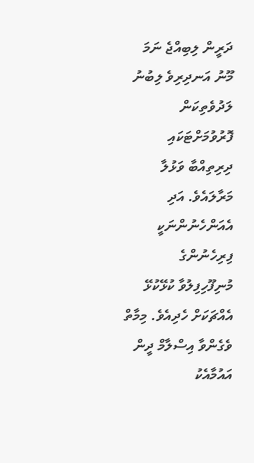ދަރީން ލިބިއްޖެ ނަމަ މޫނު އަނދިރިވެ ލިބުނު ލަދުވެތިކަން ފޮރުވުމަށްޓަކައި ދިރިތިއްބާ ވަޅުލާ މަރާލައެވެ. އަދި އެއަންހެނުންނަކީ ފިރިހެނުންގެ މުނިފޫހިފިލުވާ ކުޅޭކުޅޭ އެއްޗަކަށް ހެދިއެވެ. މިމާތް ވެގެންވާ އިސްލާމް ދީން އައުމާއެކު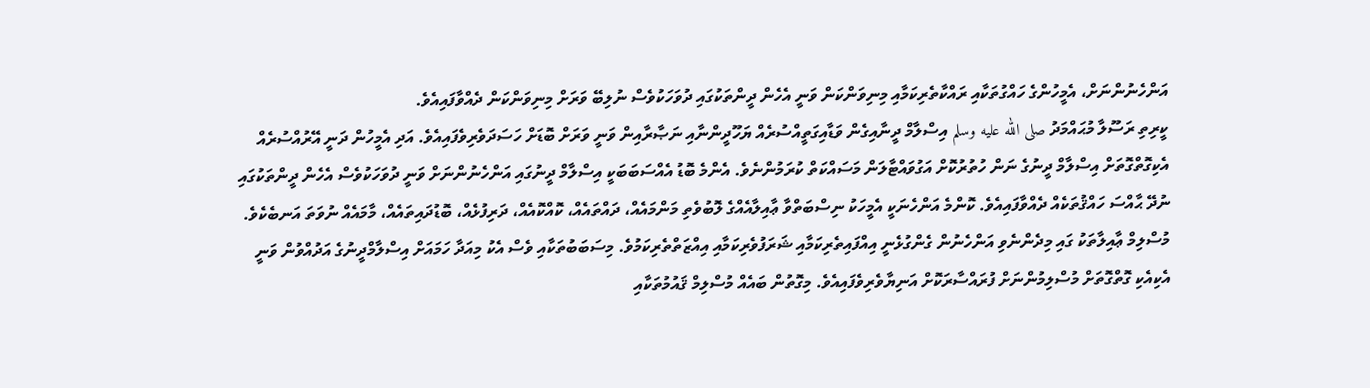އަންހެނުންނަށް، އެމީހުންގެ ހައްގުތަކާއި ރައްކާތެރިކަމާއި މިނިވަންކަން ވަނީ އެހެން ދީންތަކުގައި ދުވަހަކުވެސް ނުލިބޭ ވަރަށް މިނިވަންކަން ދެއްވާފައިއެވެ.
ކީރިތި ރަސޫލާ މުޙައްމަދު صلى الله عليه وسلم އިސްލާމް ދީނާއިގެން ވަޑާއިގަތީއްސުރެއް ޔަހޫދީންނާއި ނަޞާރާއިން ވަނީ ވަރަށް ބޮޑަށް ހަސަދަވެރިވެފައިއެވެ. އަދި އެމީހުން ދަނީ އޭރުއްސުރެއް އެކިގޮތްގޮތަށް އިސްލާމް ދީނުގެ ނަން ހުތުރުކޮށް އަގުވައްޓާލަން މަސައްކަތް ކުރަމުންނެވެ. އެންމެ ބޮޑު އެއްސަބަބަކީ އިސްލާމް ދީނުގައި އަންހެނުންނަށް ވަނީ ދުވަހަކުވެސް އެހެން ދީންތަކުގައި ނުދޭ ޙާއްސަ ހައްޤުތަކެއް ދެއްވާފައިއެވެ. ކޮންމެ އަންހެނަކީ އެމީހަކު ނިސްބަތްވާ ޢާއިލާއެއްގެ ލޮބުވެތި މަންމައެއް، ދައްތައެއް، ކޮއްކޮއެއް، ދަރިފުޅެއް، ބޮޑުދައިތައެއް، މާމައެއް ނުވަތަ އަނބެކެވެ. މުސްލިމް ޢާއިލާތަކު ގައި މިދެންނެވި އަންހެނުން ގެންގުޅެނީ އިއްފައިތެރިކަމާއި ޝަރަފުވެރިކަމާއި އިއްޒަތްތެރިކަމުވެ. މިސަބަބުތަކާއި ވެސް އެކު މިއަދާ ހަމައަށް އިސްލާމްދީނުގެ އަދުއްވުން ވަނީ އެކިއެކި ގޮތްގޮތަށް މުސްލިމުންނަށް ފުރައްސާރަކޮށް އަނިޔާވެރިވެފައިއެވެ. މިގޮތުން ބައެއް މުސްލިމް ޤައުމުތަކާއި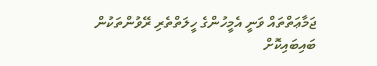ޖަމާޢަތްތައް ވަނީ އެމީހުންގެ ހީލަތްތެރި ރޭވުންތަކުން ބައިބައިކޮށް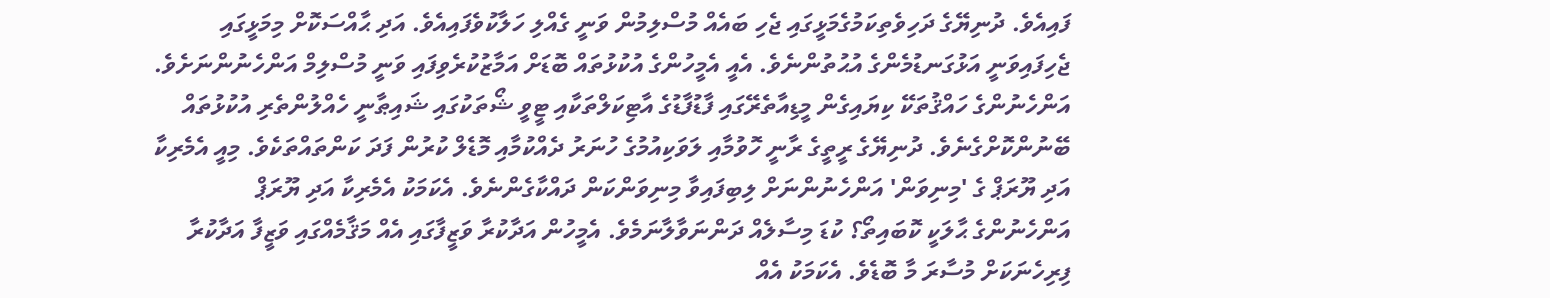ފައިއެވެ. ދުނިޔޭގެ ދަހިވެތިކަމުގެމަޅީގައި ޖެހި ބައެއް މުސްލިމުން ވަނީ ގެއްލި ހަލާކުވެފައިއެވެ. އަދި ޙާއްސަކޮށް މިމަޅީގައި ޖެހިފައިވަނީ އަޅުގަނޑުމެންގެ އުޙުތުންނެވެ. އެއީ އެމީހުންގެ އުކުޅުތައް ބޮޑަށް އަމާޒުކުރެވިފައި ވަނީ މުސްލިމް އަންހެނުންނަށެވެ. އަންހެނުންގެ ހައްޤުތަކޭ ކިޔައިގެން މީޑިއާތެރޭގައި ފާޑުފާޑުގެ އާޓިކަލްތަކާއި ޓީވީ ޝޯތަކުގައި ޝައިޠާނީ ހެއްލުންތެރި އުކުޅުތައް ބޭނުންކޮށްގެނެވެ. ދުނިޔޭގެ ރީތީގެ ރާނީ ހޮވުމާއި ލަވަކިއުމުގެ ހުނަރު ދެއްކުމާއި މޮޑެލް ކުރުން ފަދަ ކަންތައްތަކެވެ. މިއީ އެމެރިކާ އަދި ޔޫރަޕް ގެ 'މިނިވަން' އަންހެނުންނަށް ލިބިފައިވާ މިނިވަންކަން ދައްކާގެންނެވެ. އެކަމަކު އެމެރިކާ އަދި ޔޫރަޕް އަންހެނުންގެ ޙާލަކީ ކޮބައިތޯ؟ ކުޑަ މިސާލެއް ދަންނަވާލާނަމެވެ. އެމީހުން އަދާކުރާ ވަޒީފާގައި އެއް މަޤާމެއްގައި ވަޒީފާ އަދާކުރާ ފިރިހެނަކަށް މުސާރަ މާ ބޮޑެވެ. އެކަމަކު އެއް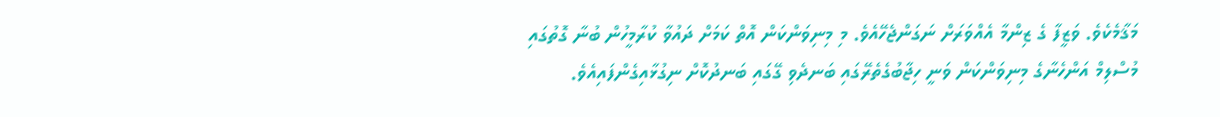މަޤާމެކެވެ. ވަޒީފާ ގެ ޒިންމާ އެއްވަރަށް ނަގަންޖެހޭއެވެ. މި މިނިވަންކަން އޮތް ކަމަށް ދައުވާ ކުރާމީހުން ބުނާ ގޮތުގައި މުސްލިމް އަންހެނާގެ މިނިވަންކަން ވަނީ ހިޖާބުގެތެރޭގައި ބަނދެވި ގޭގައި ބަނދުކޮށް ނިގުޅާއިގެންފައިއެވެ.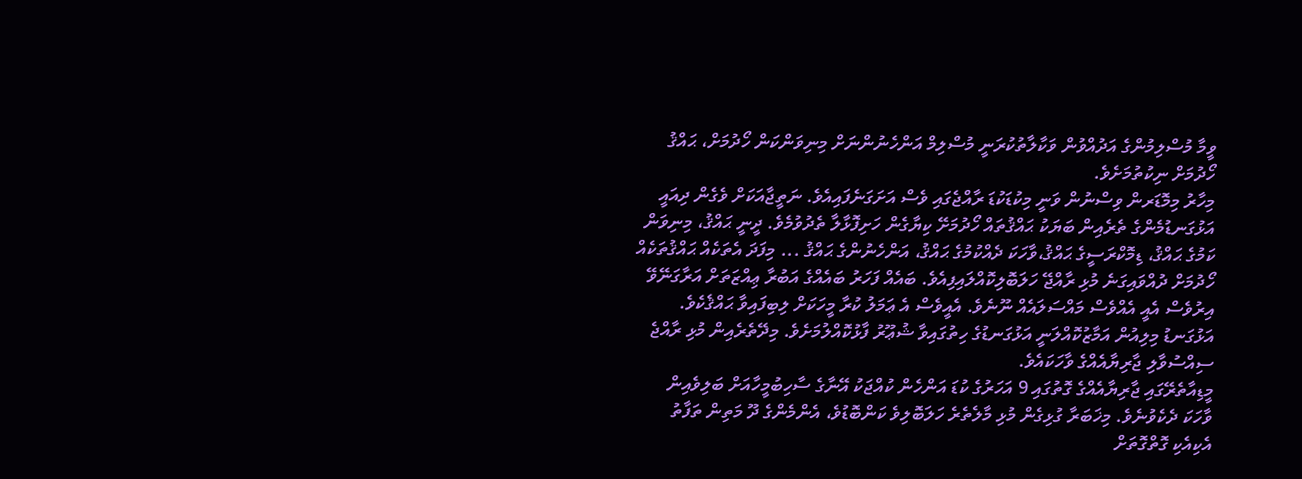ވީމާ މުސްލިމުންގެ އަދުއްވުން ވަކާލާތުކުރަނީ މުސްލިމް އަންހެނުންނަށް މިނިވަންކަން ހޯދުމަށް، ޙައްޤު ހޯދުމަށް ނިކުތުމަށެވެ.
މިހާރު މިމޮޑަރން ވިސްނުން ވަނީ މިކުޑަކުޑަ ރާއްޖެގައި ވެސް އަށަގަނެފައިއެވެ. ނަތީޖާއަކަށް ވެގެން ދިއައީ އަޅުގަނޑުމެންގެ ތެރެއިން ބަޔަކު ޙައްޤުތައް ހޯދުމަށޭ ކިޔާގެން ހަށިފޮޅާލާ ތެދުވުމެވެ. ދީނީ ޙައްޤު، މިނިވަން ކަމުގެ ޙައްޤު، ޑިމޮކްރަސީގެ ޙައްޤު،ވާހަކަ ދެއްކުމުގެ ޙައްޤު، އަންހެނުންގެ ޙައްޤު ... މިފަދަ އެތަކެއް ޙައްޤުތަކެއް ހޯދުމަށް ދުއްވައިގަނެ މުޅި ރާއްޖޭ ހަލަބޮލިކޮއްލައިފިއެވެ. ބައެއް ފަހަރު ބައެއްގެ އަބުރާ ޢިއްޒަތަށް އަރާގަނޭވޭ އިރުވެސް އެއީ އެއްވެސް މައްސަލައެއް ނޫނެވެ. އެއީވެސް އެ ޢަމަލު ކުރާ މީހަކަށް ލިބިފައިވާ ޙައްޤެކެވެ.
އަޅުގަނޑު މިލިއުން އަމާޒުކޮއްލަނީ އަޅުގަނޑުގެ ހިތުގައިވާ ޝުޢޫރު ފާޅުކޮއްލުމަށެވެ. މިދޭތެރެއިން މުޅި ރާއްޖެ ސިއްސުވާލި ޖާރިޔާއެއްގެ ވާހަކައެވެ.
މީޑިއާތެރޭގައި ޖާރިޔާއެއްގެ ގޮތުގައި 9 އަހަރުގެ ކުޑަ އަންހެން ކުއްޖަކު އޭނާގެ ސާހިބުމީހާއަށް ބަލިވެއިން ވާހަކަ ދެކެވުނެވެ. މިޚަބަރާ ގުޅިގެން މުޅި މާލެތެރެ ހަލަބޮލިވެ ކަންބޮޑުވެ، އެންމެންގެ ދޫ މަތިން ތަފާތު އެކިއެކި ގޮތްގޮތަށް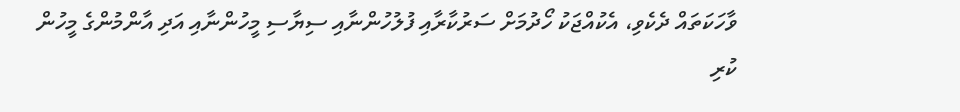ވާހަކަތައް ދެކެވި، އެކުއްޖަކު ހޯދުމަށް ސަރުކާރާއި ފުލުހުންނާއި ސިޔާސި މީހުންނާއި އަދި އާންމުންގެ މީހުން ކުރި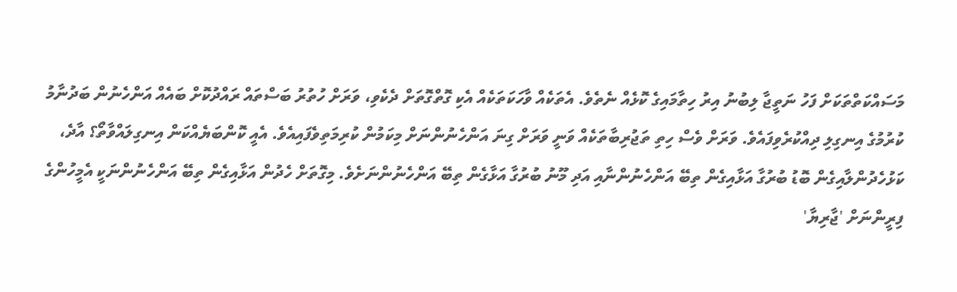މަސައްކަތްތަކަށް ފަހު ނަތީޖާ ލިބުނު އިރު ހިތާމައިގެ ކޮޅެއް ނެތެވެ. އެތަކެއް ވާހަކަތަކެއް އެކި ގޮތްގޮތަށް ދެކެވި، ވަރަށް ހުތުރު ބަސްތައް ރައްދުކޮށް ބައެއް އަންހެނުން ބަދުނާމު ކުރުމުގެ އިނގިލި ދިއްކުރެވިފައެވެ. ވަރަށް ވެސް ހިތި ތަޖުރިބާތަކެއް ވަނީ ވަރަށް ގިނަ އަންހެނުންނަށް މިކަމުން ކުރިމަތިވެފައިއެވެ. އެއީ ކޮންބަޔެއްކަން އިނގިލައްވާތޯ؟ އާދެ، ކަޅުހެދުންލާއިގެން ބޮޑު ބުރުގާ އަޅާއިގެން ތިބޭ އަންހެނުންނާއި އަދި މޫނު ބުރުގާ އަޅާގެން ތިބޭ އަންހެނުންނަށެވެ. މިގޮތަށް ހެދުން އަޅާއިގެން ތިބޭ އަންހެނުންނަކީ އެމީހުންގެ ފިރީންނަށް 'ޖާރިޔާ'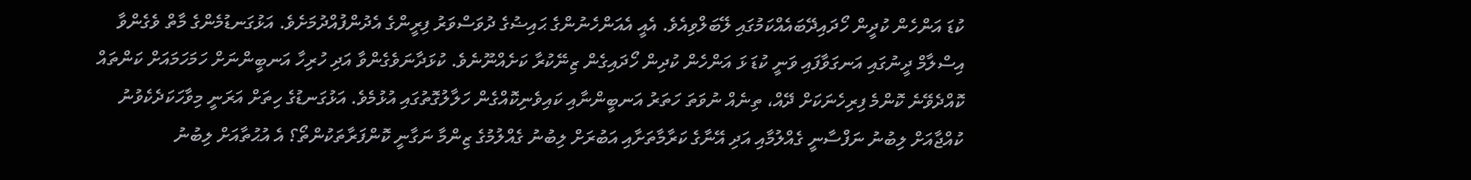ކުޑަ އަންހެން ކުދީން ހޯދައިދޭބައެއްކަމުގައި ލޭބަލްވިއެވެ. އެއީ އެއަންހެނުންގެ ޙައިޟުގެ ދުވަސްވަރު ފިރީންގެ އެދުންފުއްދުމަށެވެ. އަޅުގަނޑުމެންގެ މާތް ވެގެންވާ އިސްލާމް ދީނުގައި އަނގަވާފައި ވަނީ ކުޑަ ޅަ އަންހެން ކުދިން ހޯދައިގެން ޒިނޭކުރާ ކަށެއްނޫނެވެ. ކުޅަދާނަވެގެންވާ އަދި ހުރިހާ އަނބީންނަށް ހަމަހަމައަށް ކަންތައް ކޮއްދެވޭނެ ކޮންމެ ފިރިހެނަކަށް ދޭއް، ތިނެއް ނުވަތަ ހަތަރު އަނބީންނާއި ކައިވެނިކޮއްގެން ހަލާލުގޮތުގައި އުޅުމެވެ. އަޅުގަނޑުގެ ހިތަށް އަރަނީ މިވާހަކަދެކެވުނު ކުއްޖާއަށް ލިބުނު ނަފްސާނީ ގެއްލުމާއި އަދި އޭނާގެ ކަރާމާތަށާއި އަބުރަށް ލިބުނު ގެއްލުމުގެ ޒިންމާ ނަގާނީ ކޮންފަރާތަކުންތޯ؟ އެ އުޙުތާއަށް ލިބުނު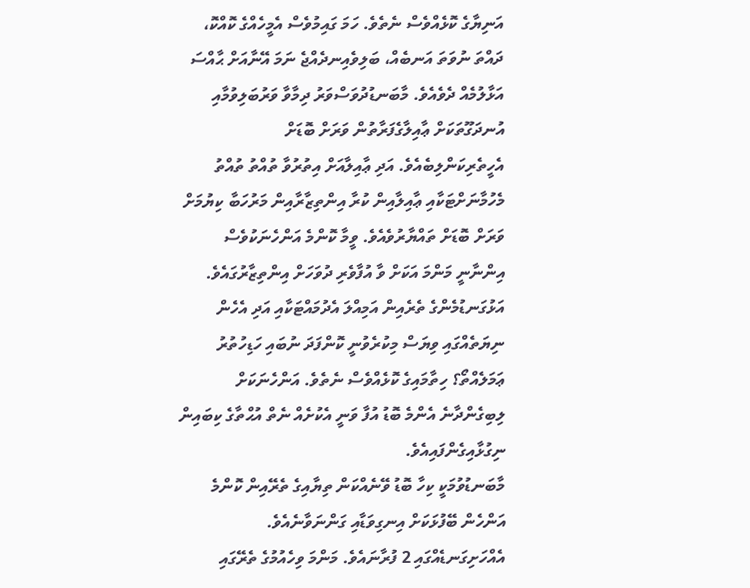އަނިޔާގެ ކޮޅެއްވެސް ނެތެވެ. ހަމަ ގައިމުވެސް އެމީހެއްގެ ކޮއްކޮ، ދައްތަ ނުވަތަ އަނބެއް، ބަލިވެއިނދެއްޖެ ނަމަ އޭނާއަށް ޙާއްސަ އަޅާލުމެއް ދެވެއެވެ. މާބަނޑުދުވަސްވަރު ދިމާވާ ވަރުބަލިވުމާއި އުނދަގޫތަކަށް ޢާއިލާގެފަރާތުން ވަރަށް ބޮޑަށް އެހީތެރިކަންލިބެއެވެ. އަދި ޢާއިލާއަށް އިތުރުވާ ތުއްތު ތުއްތު މެހުމާނަށްޓަކާއި ޢާއިލާއިން ކުރާ އިންތިޒާރާއިން މަރުހަބާ ކިޔުމަށް ވަރަށް ބޮޑަށް ތައްޔާރުވެއެވެ. ވީމާ ކޮންމެ އަންހެނަކުވެސް އިންނާނީ މަންމަ އަކަށް ވާ އުފާވެރި ދުވަހަށް އިންތިޒާރުގައެވެ. އަޅުގަނޑުމެންގެ ތެރެއިން އަމިއްލަ އެދުމައްޓަކާއި އަދި އެހެން ނިޔަތެއްގައި ވިޔަސް މިކުރެވުނީ ކޮންފަދަ ނުބައި ހަޑިހުތުރު ޢަމަލެއްތޯ؟ ހިތާމައިގެ ކޮޅެއްވެސް ނެތެވެ. އަންހެނަކަށް ލިބިގެންދާނެ އެންމެ ބޮޑު އުފާ ވަނީ އެކުށެއް ނެތް އުޙްތާގެ ކިބައިން ނިގުޅާއިގެންފައިއެވެ.
މާބަނޑުވުމަކީ ކިހާ ބޮޑު ވޭނެއްކަން ތިޔާއިގެ ތެރޭއިން ކޮންމެ އަންހެން ބޭފުޅަކަށް އިނގިވަޑާއި ގަންނަވާނެއެވެ. އެއްހަށިގަނޑެއްގައި 2 ފުރާނައެވެ. މަންމަ ވިހެއުމުގެ ތެރޭގައި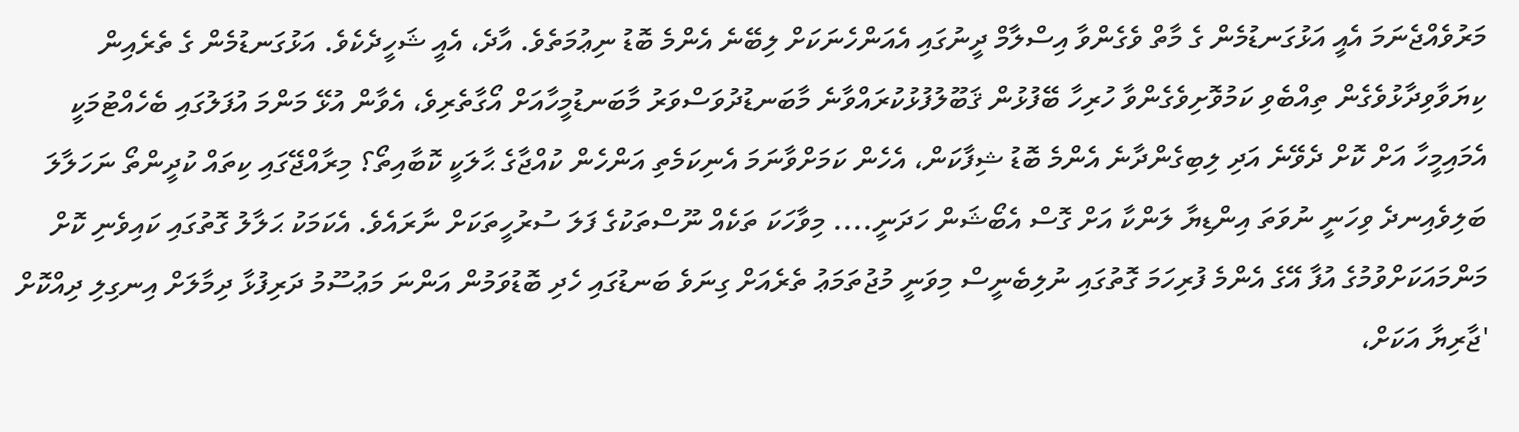މަރުވެއްޖެނަމަ އެއީ އަޅުގަނޑުމެން ގެ މާތް ވެގެންވާ އިސްލާމް ދީނުގައި އެއަންހެނަކަށް ލިބޭނެ އެންމެ ބޮޑު ނިޢުމަތެވެ. އާދެ، އެއީ ޝަހީދެކެވެ. އަޅުގަނޑުމެން ގެ ތެރެއިން ކިޔަވާވިދާޅުވެގެން ތިއްބެވި ކަމުވޮށިވެގެންވާ ހުރިހާ ބޭފުޅުން ޤަބޫލުފުޅުކުރައްވާނެ މާބަނޑުދުވަސްވަރު މާބަނޑުމީހާއަށް އޯގާތެރިވެ، އެވާން އުޅޭ މަންމަ އުފަލުގައި ބެހެއްޓުމަކީ އެމައިމީހާ އަށް ކޮށް ދެވޭނެ އަދި ލިބިގެންދާނެ އެންމެ ބޮޑު ޝިފާކަން، އެހެން ކަމަށްވާނަމަ އެނިކަމެތި އަންހެން ކުއްޖާގެ ޙާލަކީ ކޮބާއިތޯ؟ މިރާއްޖޭގައި ކިތައް ކުދީންތޯ ނަހަލާލަ ބަލިވެއިނދެ ވިހަނީ ނުވަތަ އިންޑިޔާ ލަންކާ އަށް ގޮސް އެބޯޝަން ހަދަނީ.... މިވާހަކަ ތަކެއް ނޫސްތަކުގެ ފަލަ ސުރުހީތަކަށް ނާރައެވެ. އެކަމަކު ޙަލާލު ގޮތުގައި ކައިވެނި ކޮށް މަންމައަކަށްވުމުގެ އުފާ އޭގެ އެންމެ ފުރިހަމަ ގޮތުގައި ނުލިބެނީސް މިވަނީ މުޖުތަމަޢު ތެރެއަށް ގިނަވެ ބަނޑުގައި ހެދި ބޮޑުވަމުން އަންނަ މަޢުސޫމު ދަރިފުޅާ ދިމާލަށް އިނގިލި ދިއްކޮށް 'ޖާރިޔާ އަކަށް،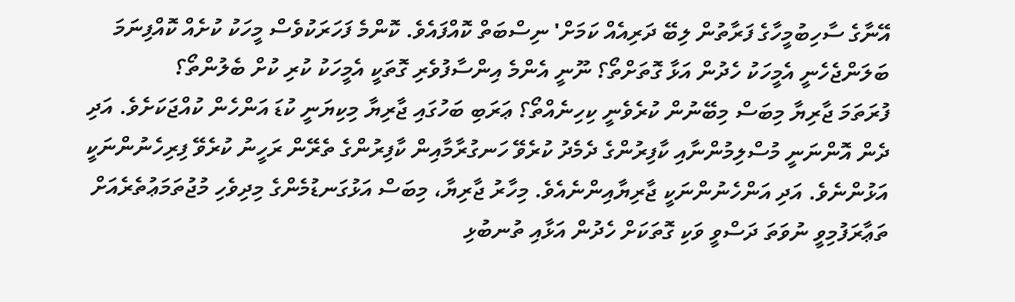އޭނާގެ ސާހިބުމީހާގެ ފަރާތުން ލިބޭ ދަރިއެއް ކަމަށް' ނިސްބަތް ކޮއްފައެވެ. ކޮންމެ ފަހަރަކުވެސް މީހަކު ކުށެއް ކޮއްފިނަމަ ބަލަންޖެހެނީ އެމީހަކު ހެދުން އަޅާ ގޮތަށްތޯ؟ ނޫނީ އެންމެ އިންސާފުވެރި ގޮތަކީ އެމީހަކު ކުރި ކުށް ބެލުންތޯ؟
ފުރަތަމަ ޖާރިޔާ މިބަސް މިބޭނުން ކުރެވެނީ ކިހިނެއްތޯ؟ ޢަރަބި ބަހުގައި ޖާރިޔާ މިކިޔަނީ ކުޑަ އަންހެން ކުއްޖަކަށެވެ. އަދި ދެން އޮންނަނީ މުސްލިމުންނާއި ކާފިރުންގެ ދެމެދު ކުރެވޭ ހަނގުރާމާއިން ކާފިރުންގެ ތެރޭން ރަހީނު ކުރެވޭ ފިރިހެނުންނަކީ އަޅުންނެވެ. އަދި އަންހެނުންނަކީ ޖާރިޔާއިންނެއެވެ. މިހާރު ޖާރިޔާ، މިބަސް އަޅުގަނޑުމެންގެ މިދިވެހި މުޖުތަމަޢުތެރެއަށް ތަޢާރަފުމިވީ ނުވަތަ ދަސްވީ ވަކި ގޮތަކަށް ހެދުން އަޅާއި ތުނބުޅި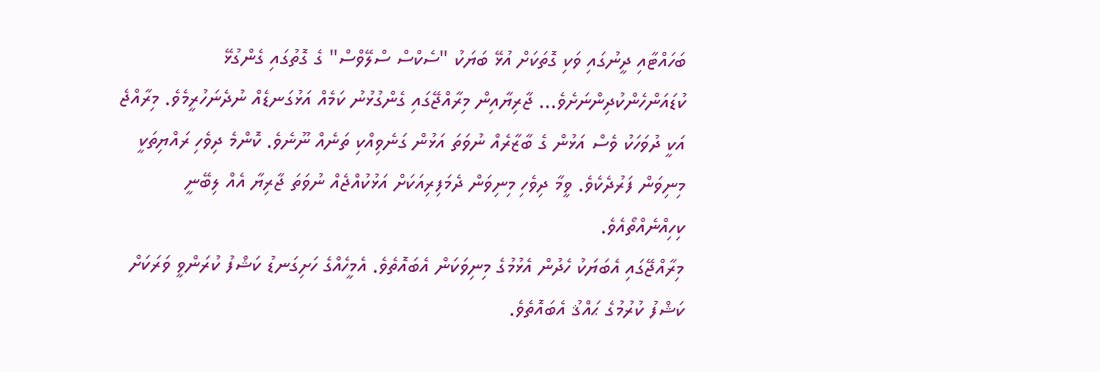ބަހައްޓާއި ދީނުގައި ވަކި ގޮތަކަށް އުޅޭ ބަޔަކު "ސެކްސް ސްލޭވްސް" ގެ ގޮތުގައި ގެންގުޅޭ ކުޑައަންހެންކުދިންނަށެވެ... ޖާރިޔާއިން މިރާއްޖޭގައި ގެންގުޅުނު ކަމެއް އަޅުގަނޑެއް ނުދެނަހުރީމެވެ. މިރާއްޖެ އަކީ ދުވަހަކު ވެސް އަޅުން ގެ ބާޒާރެއް ނުވަތަ އަޅުން ގަނެވިއްކި ތަނެއް ނޫނެވެ. ކޮންމެ ދިވެހި ރައްޔިތަކީ މިނިވަން ފަރުދެކެވެ. ވީމާ ދިވެހި މިނިވަން ދެމަފިރިއަކަށް އަޅުކުއްޖެއް ނުވަތަ ޖާރިޔާ އެއް ލިބޭނީ ކިހިއްނެއްތޯއެވެ.
މިރާއްޖޭގައި އެބަޔަކު ހެދުން އެޅުމުގެ މިނިވަކަން އެބައޮތެވެ. އެމީހެއްގެ ހަށިގަނޑު ކަޝްފު ކުރަންވީ ވަރަކަށް ކަޝްފު ކުރުމުގެ ޙައްޤު އެބައޮތެވެ.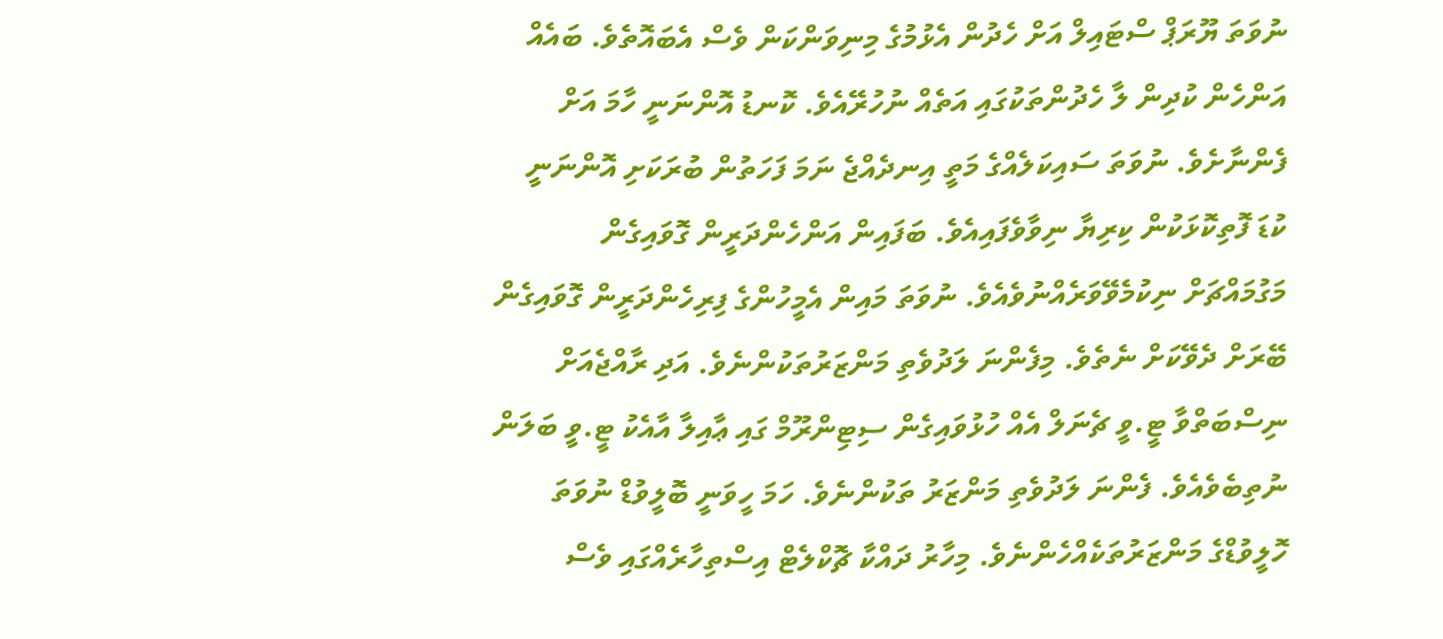ނުވަތަ ޔޫރަޕް ސްޓައިލް އަށް ހެދުން އެޅުމުގެ މިނިވަންކަން ވެސް އެބައޮތެވެ. ބައެއް އަންހެން ކުދިން ލާ ހެދުންތަކުގައި އަތެއް ނުހުރޭއެވެ. ކޮނޑު އޮންނަނީ ހާމަ އަށް ފެންނާށެވެ. ނުވަތަ ސައިކަލެއްގެ މަތީ އިނދެއްޖެ ނަމަ ފަހަތުން ބުރަކަށި އޮންނަނީ ކުޑަ ފޮތިކޮޅަކުން ކިރިޔާ ނިވާވެފައިއެވެ. ބަފައިން އަންހެންދަރީން ގޮވައިގެން މަގުމައްޗަށް ނިކުމެވޭވަރެއްނުވެއެވެ. ނުވަތަ މައިން އެމީހުންގެ ފިރިހެންދަރީން ގޮވައިގެން ބޭރަށް ދެވޭކަށް ނެތެވެ. މިފެންނަ ލަދުވެތި މަންޒަރުތަކުންނެވެ. އަދި ރާއްޖެއަށް ނިސްބަތްވާ ޓީ.ވީ ޗެނަލް އެއް ހުޅުވައިގެން ސިޓިންރޫމް ގައި ޢާއިލާ އާއެކު ޓީ.ވީ ބަލަން ނުތިބެވެއެވެ. ފެންނަ ލަދުވެތި މަންޒަރު ތަކުންނެވެ. ހަމަ ހީވަނީ ބޮލީވުޑް ނުވަތަ ހޮލީވުޑްގެ މަންޒަރުތަކެއްހެންނެވެ. މިހާރު ދައްކާ ޗޮކްލެޓް އިސްތިހާރެއްގައި ވެސް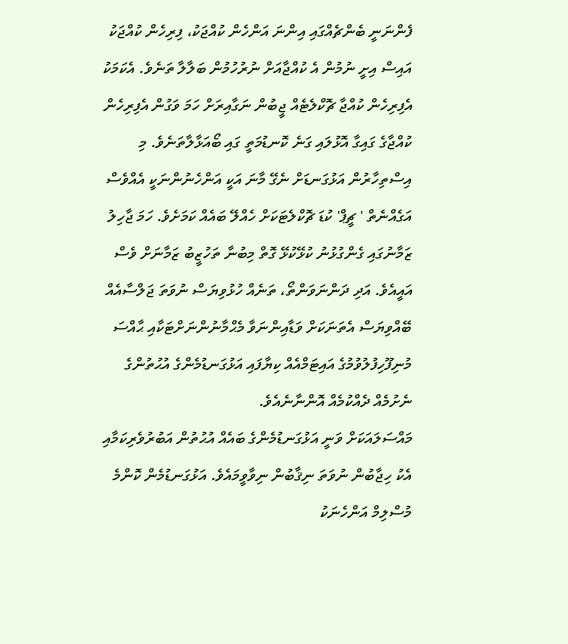ފެންނަނީ ބެންޗެއްގައި އިންނަ އަންހެން ކުއްޖަކު، ފިރިހެން ކުއްޖަކު އައިސް އިށީ ނުމުން އެ ކުއްޖާއަށް ނުރުހުމުން ބަލާލާ ތަނެވެ. އެކަމަކު އެފިރިހެން ކުއްޖާ ޗޮކްލެޓެއް ޖީބުން ނަގާއިރަށް ހަމަ ވަގުން އެފިރިހެން ކުއްޖާގެ ގައިގާ އޮޅުލައި ގަނެ ކޮނޑުމަތީ ގައި ބޯއަޅާލާތަނެވެ. މި އިސްތިހާރުން އަޅުގަނޑަށް ނެގޭ މާނަ އަކީ އަންހެނުންނަކީ އެއްވެސް އަގެއްނެތް ' ޗީޕް' ކުޑަ ޗޮކްލެޓަކަށް ހެއްލޭ ބައެއް ކަމަށެވެ. ހަމަ ޖާހިލު ޒަމާނުގައި ގެންގުޅުނު ކުޅޭކުޅޭ ގޮތް މިބުނާ ތަހުޒީބު ޒަމާނަށް ވެސް އައީއެވެ. އަދި ދަންނަވަންތޯ، ތަނެއް ހުޅުވިޔަސް ނުވަތަ ޖަލްސާއެއް ބޭއްވިޔަސް އެތަނަކަށް ވަޑާއިންނަވާ މެޙްމާނުންނަށްޓަކާއި ޙާއްސަ މުނިފޫހިފުލުވުމުގެ އައިޓަމްއެއް ކިޔާފައި އަޅުގަނޑުމެންގެ އުޙުތުންގެ ނެށުމެއް ދެއްކުމެއް އޮންނާނެއެވެ.
މައްސަލައަކަށް ވަނީ އަޅުގަނޑުމެންގެ ބައެއް އުޙުތުން އަބުރުވެރިކަމާއި އެކު ހިޖާބުން ނުވަތަ ނިޤާބުން ނިވާވީމައެވެ. އަޅުގަނޑުމެން ކޮންމެ މުސްލިމް އަންހެނަކު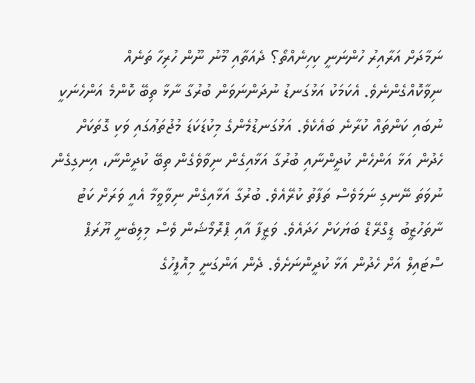ނަމާދަށް އަރާއިރު ހުންނަނީ ކިހިނެއްތޯ؟ ދެއަތާއި މޫނު ނޫން ހުރިހާ ތަނެއް ނިވާކޮއްގެންނެވެ. އެކަމަކު އަޅުގަނޑު ނުދަންނަވަން ބުރުގާ ނާޅާ ތިބޭ ކޮންމެ އަންހެނަކީ ނުބައި ކަންތައް ކުރާނެ ބައެކެވެ. އަޅުގަނޑުމެންގެ މިކުޑަކަޑަ މުޖުތަޢުގައި ވަކި ގޮތަކަށް ހެދުން އަޅާ އަންހެން ކުދީންނާއި ބުރުގާ އަޅާއިގެން ނިވާވެގެން ތިބޭ ކުދީންނާ، އިނގިގެން ނުވަތަ ނޭނގި ނަމަވެސް ތަފާތު ކުރޭއެވެ. ބުރުގާ އަޅާއިގެން ނިވާވީމާ އެއީ ވަރަށް ކަޓު ނާތަހުޒީބު ޑީގްރޭޑް ބަޔަކަށް ހަދައެވެ. ވަޒީފާ އާއި ޕްރޮމޯޝަން ވެސް މިލިބެނީ ޔޫރަޕް ސްޓައިލް އަށް ހެދުން އަޅާ ކުދީންނަށެވެ. ދެން އަންގަނީ މިއޮފީހުގެ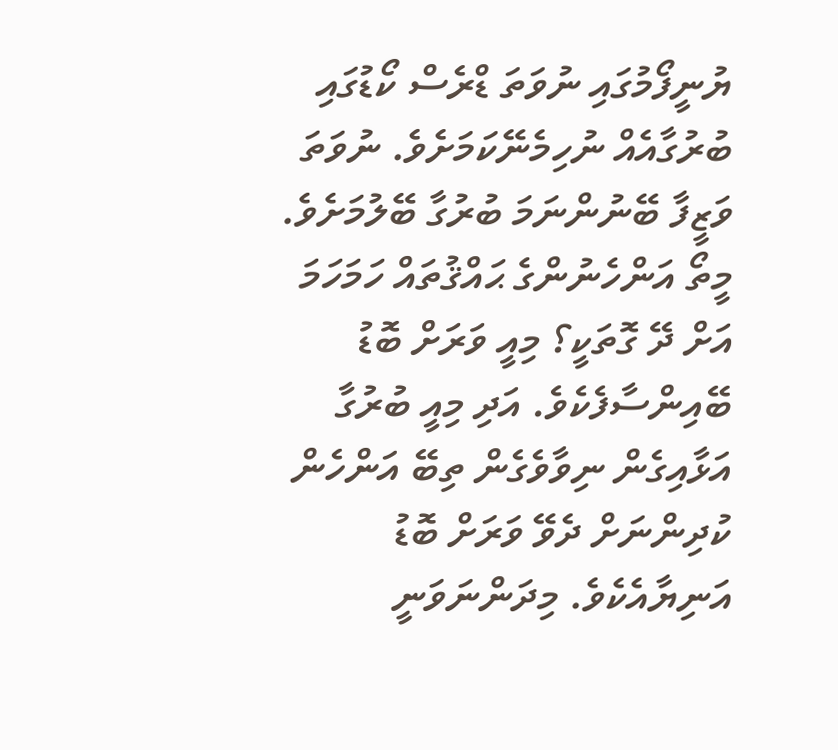ޔުނީފޯމުގައި ނުވަތަ ޑްރެސް ކޯޑުގައި ބުރުގާއެއް ނުހިމެނޭކަމަށެވެ. ނުވަތަ ވަޒީފާ ބޭނުންނަމަ ބުރުގާ ބޭލުމަށެވެ. މީތޯ އަންހެނުންގެ ޙައްޤުތައް ހަމަހަމަ އަށް ދޭ ގޮތަކީ؟ މިއީ ވަރަށް ބޮޑު ބޭއިންސާފެކެވެ. އަދި މިއީ ބުރުގާ އަޅާއިގެން ނިވާވެގެން ތިބޭ އަންހެން ކުދިންނަށް ދެވޭ ވަރަށް ބޮޑު އަނިޔާއެކެވެ. މިދަންނަވަނީ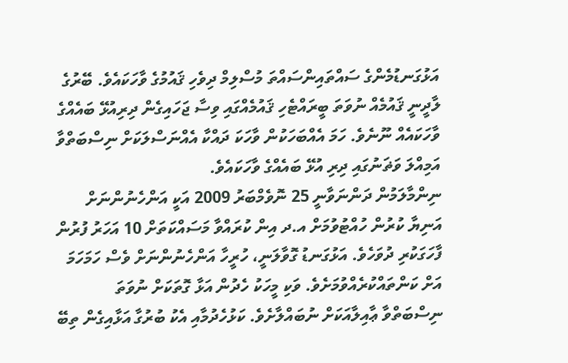އަޅުގަނޑުމެންގެ ސައްތައިންސައްތަ މުސްލިމް ދިވެހި ޤައުމުގެ ވާހަކައެވެ. ބޭރުގެ ލާދީނީ ޤައުމެއް ނުވަތަ ބީރައްޓެހި ޤައުމެއްގައި ވިސާ ޖަހައިގެން ދިރިއުޅޭ ބައެއްގެ ވާހަކައެއް ނޫނެވެ. ހަމަ އެއްބަހަކުން ވާހަކަ ދައްކާ އެއްނަސްލަކަށް ނިސްބަތްވާ އަމިއްލަ ވަޡަނުގައި ދިރި އުޅޭ ބައެއްގެ ވާހަކައެވެ.
ނިންމާލަމުން ދަންނަވާނީ 25 ނޮވެމްބަރު 2009 އަކީ އަންހެނުންނަށް އަނިޔާ ކުރުން ހުއްޓުވުމަށް އ.ދ އިން ކުރައްވާ މަސައްކަތަށް 10 އަހަރު ފުރުން ފާހަގަކުރި ދުވަހެވެ. އަޅުގަނޑު ގޮވާލަނީ، ހުރީހާ އަންހެނުންނަށް ވެސް ހަމަހަމަ އަށް ކަންތައްކުރެއްވުމަށެވެ. ވަކި މީހަކު ހެދުން އަޅާ ގޮތަކަށް ނުވަތަ ނިސްބަތްވާ ޢާއިލާއަކަށް ނުބައްލާށެވެ. ކަޅުހެދުމާއި އެކު ބުރުގާ އަޅާއިގެން ތިބޭ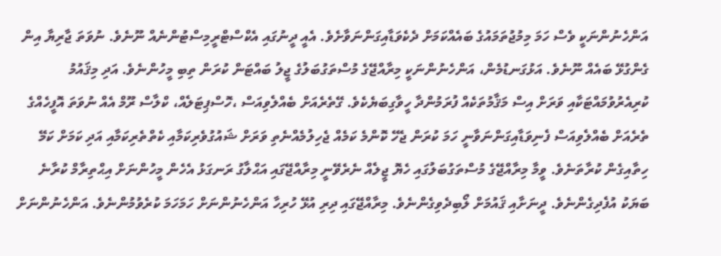އަންހެނުންނަކީ ވެސް ހަމަ މިމުޖުތަމައުގެ ބައެއްކަމަށް ދެކެވަޑާއިގަންނަވާށެވެ. އެއީ ދީނުގައި އެކްސްޓްރީމިސްޓުންނެއް ނޫނެވެ. ނުވަތަ ޖާރިޔާ އިން ގެންގުޅޭ ބައެއް ނޫނެވެ. އަޅުގަނޑުމެން، އަންހެނުންނަކީ މިރާއްޖޭގެ މުސްތަގުބަލުގެ ޖީލު ބައްޓަން ކުރަން ތިބި މީހުންނެވެ. އަދި މިޤައުމު ކުރިއެރުވުމައްޓަކާއި ވަރަށް އިސް މަޤާމުތަކެއް ފުރަމުންދާ ހީވާގިބަޔެކެވެ. ގޭތެރެއަށް ބެއްލެވިއަސް ،ހޮސްޕިޓަލެއް، ކްލާސް ރޫމް އެއް ނުވަތަ އޮފީހެއްގެ ތެރެއަށް ބެއްލެވިއަސް ފެނިވަޑާއިގަންނަވާނީ ހަމަ ކުރަން ޖެހޭ ކޮންމެ ކަމެއް ޖެހިލުމެއްނެތި ވަރަށް ޝައުގުވެރިކަމާއި ކެތްތެރިކަމާއި އަދި ކަމަށް ކަމޭ ހިތާއިގެން ކުރާތަނެވެ. ވީމާ މިރާއްޖޭގެ މުސްތަގުބަލުގައި ހެޔޮ ޖީލެއް ނެރެވޭނީ މިރާއްޖޭގައި އަޙްލާގު ރަނގަޅު އެހެން މީހުންނަށް އިޙްތިރާމް ކުރާނެ ބަޔަކު އުފެދިގެންނެވެ. ދީނަށާއި ޤައުމަށް ލޯބިދެވިގެންނެވެ. މިރާއްޖޭގައި ދިރި އުޅޭ ހުރިހާ އަންހެނުންނަށް ހަމަހަމަ ކުރެވުމުންނެވެ. އަންހެނުންނަށް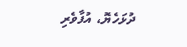ދުޅަހެޔޮ، އުފާވެރި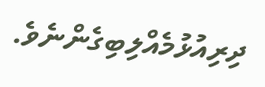ދިރިއުޅުމެއްލިބިގެންނެވެ.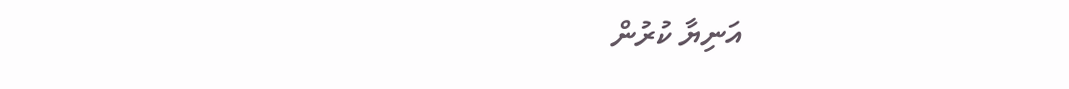އަނިޔާ ކުރުން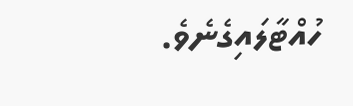ހުއްޓާލައިގެނެވެ.